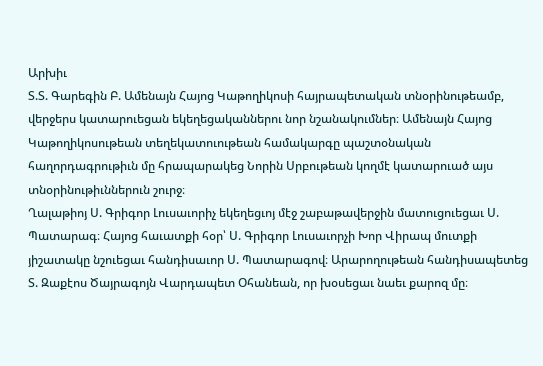Արխիւ
Տ.Տ. Գարեգին Բ. Ամենայն Հայոց Կաթողիկոսի հայրապետական տնօրինութեամբ, վերջերս կատարուեցան եկեղեցականներու նոր նշանակումներ։ Ամենայն Հայոց Կաթողիկոսութեան տեղեկատուութեան համակարգը պաշտօնական հաղորդագրութիւն մը հրապարակեց Նորին Սրբութեան կողմէ կատարուած այս տնօրինութիւններուն շուրջ։
Ղալաթիոյ Ս. Գրիգոր Լուսաւորիչ եկեղեցւոյ մէջ շաբաթավերջին մատուցուեցաւ Ս. Պատարագ։ Հայոց հաւատքի հօր՝ Ս. Գրիգոր Լուսաւորչի Խոր Վիրապ մուտքի յիշատակը նշուեցաւ հանդիսաւոր Ս. Պատարագով։ Արարողութեան հանդիսապետեց Տ. Զաքէոս Ծայրագոյն Վարդապետ Օհանեան, որ խօսեցաւ նաեւ քարոզ մը։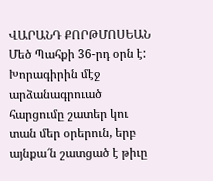ՎԱՐԱՆԴ ՔՈՐԹՄՈՍԵԱՆ
Մեծ Պահքի 36-րդ օրն է:
Խորագիրին մէջ արձանագրուած հարցումը շատեր կու տան մեր օրերուն, երբ այնքա՜ն շատցած է թիւը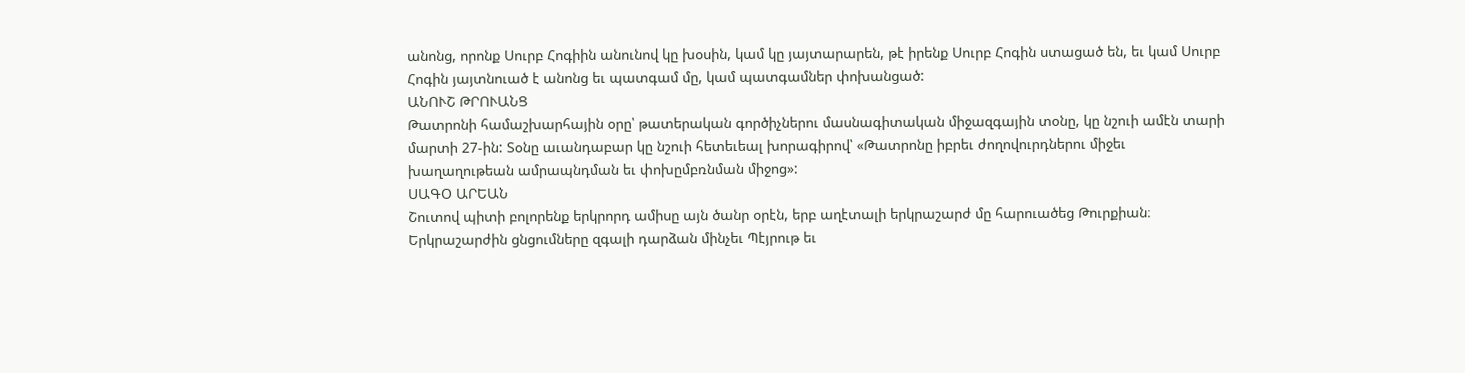անոնց, որոնք Սուրբ Հոգիին անունով կը խօսին, կամ կը յայտարարեն, թէ իրենք Սուրբ Հոգին ստացած են, եւ կամ Սուրբ Հոգին յայտնուած է անոնց եւ պատգամ մը, կամ պատգամներ փոխանցած:
ԱՆՈՒՇ ԹՐՈՒԱՆՑ
Թատրոնի համաշխարհային օրը՝ թատերական գործիչներու մասնագիտական միջազգային տօնը, կը նշուի ամէն տարի մարտի 27-ին: Տօնը աւանդաբար կը նշուի հետեւեալ խորագիրով՝ «Թատրոնը իբրեւ ժողովուրդներու միջեւ խաղաղութեան ամրապնդման եւ փոխըմբռնման միջոց»:
ՍԱԳՕ ԱՐԵԱՆ
Շուտով պիտի բոլորենք երկրորդ ամիսը այն ծանր օրէն, երբ աղէտալի երկրաշարժ մը հարուածեց Թուրքիան։ Երկրաշարժին ցնցումները զգալի դարձան մինչեւ Պէյրութ եւ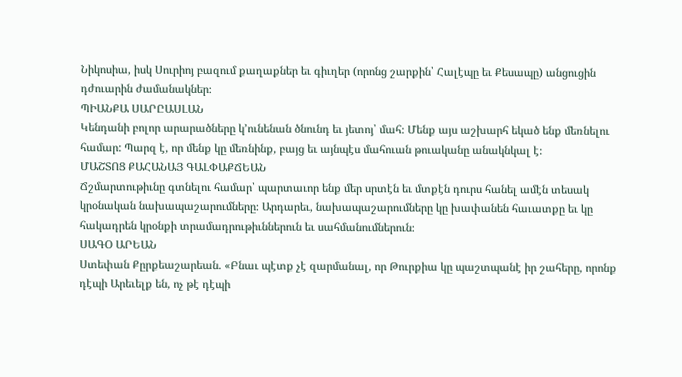Նիկոսիա, իսկ Սուրիոյ բազում քաղաքներ եւ գիւղեր (որոնց շարքին՝ Հալէպը եւ Քեսապը) անցուցին դժուարին ժամանակներ։
ՊԻԱՆՔԱ ՍԱՐԸԱՍԼԱՆ
Կենդանի բոլոր արարածները կ՚ունենան ծնունդ եւ յետոյ՝ մահ։ Մենք այս աշխարհ եկած ենք մեռնելու համար: Պարզ է, որ մենք կը մեռնինք, բայց եւ այնպէս մահուան թուականը անակնկալ է։
ՄԱՇՏՈՑ ՔԱՀԱՆԱՅ ԳԱԼՓԱՔՃԵԱՆ
Ճշմարտութիւնը գտնելու համար՝ պարտաւոր ենք մեր սրտէն եւ մտքէն դուրս հանել ամէն տեսակ կրօնական նախապաշարումները։ Արդարեւ, նախապաշարումները կը խափանեն հաւատքը եւ կը հակադրեն կրօնքի տրամադրութիւններուն եւ սահմանումներուն։
ՍԱԳՕ ԱՐԵԱՆ
Ստեփան Քըրքեաշարեան. «Բնաւ պէտք չէ զարմանալ, որ Թուրքիա կը պաշտպանէ իր շահերը, որոնք դէպի Արեւելք են, ոչ թէ դէպի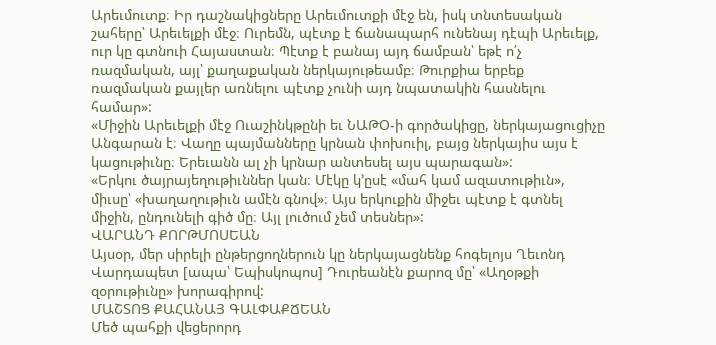Արեւմուտք։ Իր դաշնակիցները Արեւմուտքի մէջ են, իսկ տնտեսական շահերը՝ Արեւելքի մէջ։ Ուրեմն, պէտք է ճանապարհ ունենայ դէպի Արեւելք, ուր կը գտնուի Հայաստան։ Պէտք է բանայ այդ ճամբան՝ եթէ ո՛չ ռազմական, այլ՝ քաղաքական ներկայութեամբ։ Թուրքիա երբեք ռազմական քայլեր առնելու պէտք չունի այդ նպատակին հասնելու համար»:
«Միջին Արեւելքի մէջ Ուաշինկթընի եւ ՆԱԹՕ-ի գործակիցը, ներկայացուցիչը Անգարան է։ Վաղը պայմանները կրնան փոխուիլ, բայց ներկայիս այս է կացութիւնը։ Երեւանն ալ չի կրնար անտեսել այս պարագան»:
«Երկու ծայրայեղութիւններ կան։ Մէկը կ՚ըսէ «մահ կամ ազատութիւն», միւսը՝ «խաղաղութիւն ամէն գնով»։ Այս երկուքին միջեւ պէտք է գտնել միջին, ընդունելի գիծ մը։ Այլ լուծում չեմ տեսներ»:
ՎԱՐԱՆԴ ՔՈՐԹՄՈՍԵԱՆ
Այսօր, մեր սիրելի ընթերցողներուն կը ներկայացնենք հոգելոյս Ղեւոնդ Վարդապետ [ապա՝ Եպիսկոպոս] Դուրեանէն քարոզ մը՝ «Աղօթքի զօրութիւնը» խորագիրով:
ՄԱՇՏՈՑ ՔԱՀԱՆԱՅ ԳԱԼՓԱՔՃԵԱՆ
Մեծ պահքի վեցերորդ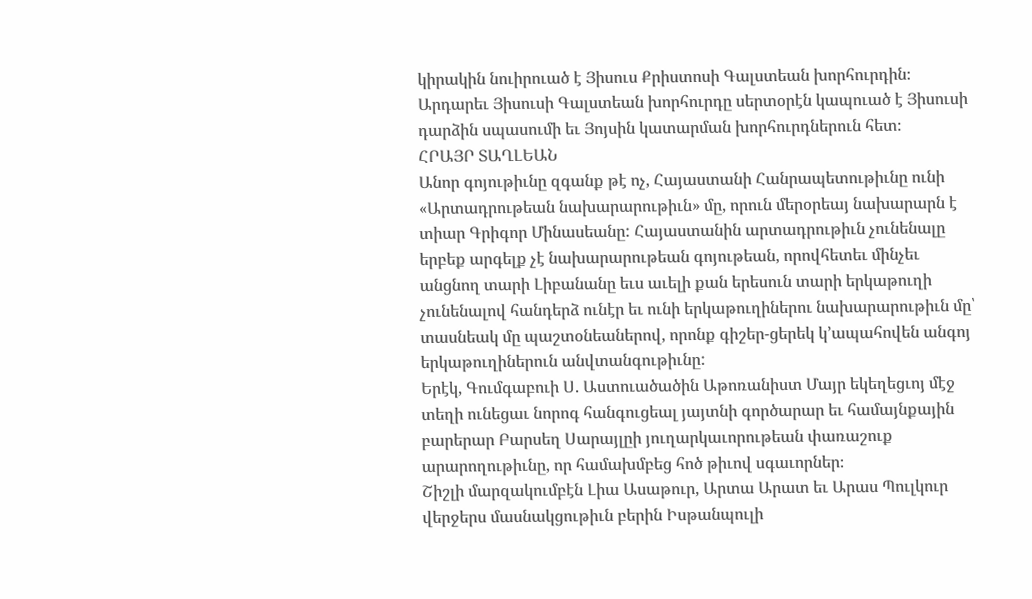կիրակին նուիրուած է Յիսուս Քրիստոսի Գալստեան խորհուրդին։
Արդարեւ Յիսուսի Գալստեան խորհուրդը սերտօրէն կապուած է Յիսուսի դարձին սպասումի եւ Յոյսին կատարման խորհուրդներուն հետ։
ՀՐԱՅՐ ՏԱՂԼԵԱՆ
Անոր գոյութիւնը զգանք թէ ոչ, Հայաստանի Հանրապետութիւնը ունի «Արտադրութեան նախարարութիւն» մը, որուն մերօրեայ նախարարն է տիար Գրիգոր Մինասեանը: Հայաստանին արտադրութիւն չունենալը երբեք արգելք չէ նախարարութեան գոյութեան, որովհետեւ մինչեւ անցնող տարի Լիբանանը եւս աւելի քան երեսուն տարի երկաթուղի չունենալով հանդերձ ունէր եւ ունի երկաթուղիներու նախարարութիւն մը՝ տասնեակ մը պաշտօնեաներով, որոնք գիշեր-ցերեկ կ՚ապահովեն անգոյ երկաթուղիներուն անվտանգութիւնը:
Երէկ, Գումգաբուի Ս. Աստուածածին Աթոռանիստ Մայր եկեղեցւոյ մէջ տեղի ունեցաւ նորոգ հանգուցեալ յայտնի գործարար եւ համայնքային բարերար Բարսեղ Սարայլըի յուղարկաւորութեան փառաշուք արարողութիւնը, որ համախմբեց հոծ թիւով սգաւորներ։
Շիշլի մարզակումբէն Լիա Ասաթուր, Արտա Արատ եւ Արաս Պուլկուր վերջերս մասնակցութիւն բերին Իսթանպուլի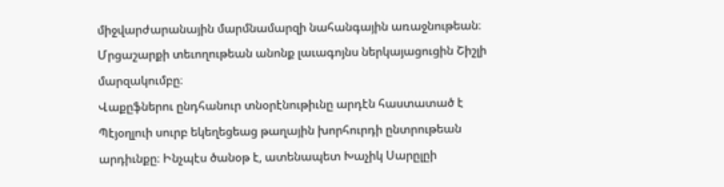միջվարժարանային մարմնամարզի նահանգային առաջնութեան։ Մրցաշարքի տեւողութեան անոնք լաւագոյնս ներկայացուցին Շիշլի մարզակումբը։
Վաքըֆներու ընդհանուր տնօրէնութիւնը արդէն հաստատած է Պէյօղլուի սուրբ եկեղեցեաց թաղային խորհուրդի ընտրութեան արդիւնքը։ Ինչպէս ծանօթ է, ատենապետ Խաչիկ Սարըլըի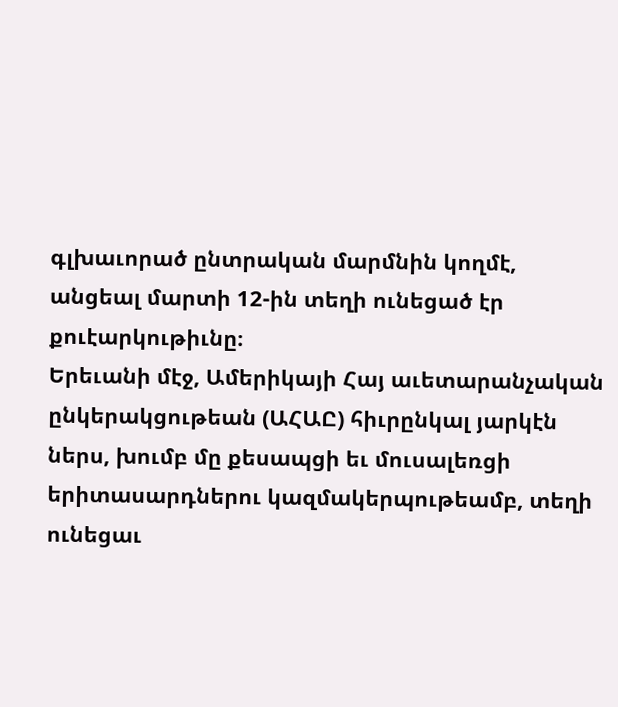գլխաւորած ընտրական մարմնին կողմէ, անցեալ մարտի 12-ին տեղի ունեցած էր քուէարկութիւնը։
Երեւանի մէջ, Ամերիկայի Հայ աւետարանչական ընկերակցութեան (ԱՀԱԸ) հիւրընկալ յարկէն ներս, խումբ մը քեսապցի եւ մուսալեռցի երիտասարդներու կազմակերպութեամբ, տեղի ունեցաւ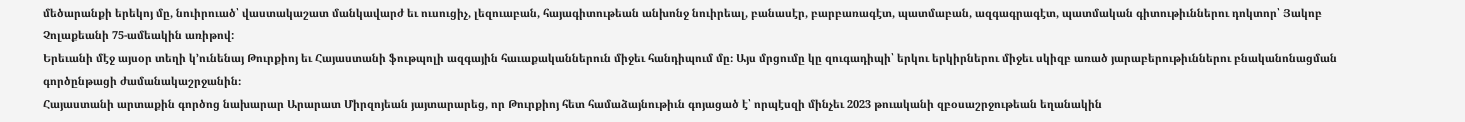մեծարանքի երեկոյ մը, նուիրուած՝ վաստակաշատ մանկավարժ եւ ուսուցիչ, լեզուաբան, հայագիտութեան անխոնջ նուիրեալ, բանասէր, բարբառագէտ, պատմաբան, ազգագրագէտ, պատմական գիտութիւններու դոկտոր՝ Յակոբ Չոլաքեանի 75-ամեակին առիթով:
Երեւանի մէջ այսօր տեղի կ՚ունենայ Թուրքիոյ եւ Հայաստանի ֆութպոլի ազգային հաւաքականներուն միջեւ հանդիպում մը։ Այս մրցումը կը զուգադիպի՝ երկու երկիրներու միջեւ սկիզբ առած յարաբերութիւններու բնականոնացման գործընթացի ժամանակաշրջանին։
Հայաստանի արտաքին գործոց նախարար Արարատ Միրզոյեան յայտարարեց, որ Թուրքիոյ հետ համաձայնութիւն գոյացած է՝ որպէսզի մինչեւ 2023 թուականի զբօսաշրջութեան եղանակին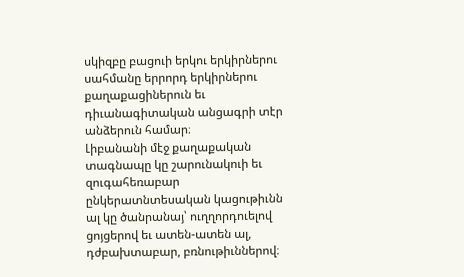սկիզբը բացուի երկու երկիրներու սահմանը երրորդ երկիրներու քաղաքացիներուն եւ դիւանագիտական անցագրի տէր անձերուն համար։
Լիբանանի մէջ քաղաքական տագնապը կը շարունակուի եւ զուգահեռաբար ընկերատնտեսական կացութիւնն ալ կը ծանրանայ՝ ուղղորդուելով ցոյցերով եւ ատեն-ատեն ալ, դժբախտաբար, բռնութիւններով։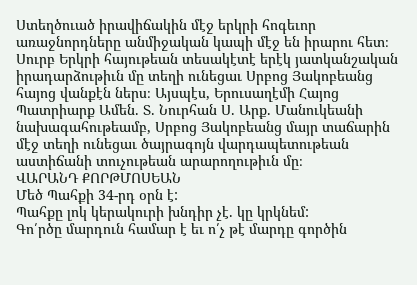Ստեղծուած իրավիճակին մէջ երկրի հոգեւոր առաջնորդները անմիջական կապի մէջ են իրարու հետ։
Սուրբ Երկրի հայութեան տեսակէտէ երէկ յատկանշական իրադարձութիւն մը տեղի ունեցաւ Սրբոց Յակոբեանց հայոց վանքէն ներս։ Այսպէս, Երուսաղէմի Հայոց Պատրիարք Ամեն. Տ. Նուրհան Ս. Արք. Մանուկեանի նախագահութեամբ, Սրբոց Յակոբեանց մայր տաճարին մէջ տեղի ունեցաւ ծայրագոյն վարդապետութեան աստիճանի տուչութեան արարողութիւն մը։
ՎԱՐԱՆԴ ՔՈՐԹՄՈՍԵԱՆ
Մեծ Պահքի 34-րդ օրն է:
Պահքը լոկ կերակուրի խնդիր չէ. կը կրկնեմ:
Գո՛րծը մարդուն համար է եւ ո՛չ թէ մարդը գործին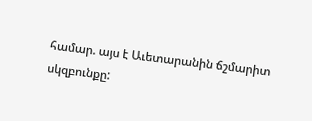համար. այս է Աւետարանին ճշմարիտ սկզբունքը: